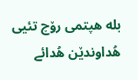بله هپتمی رۆچ تئیی هُداوندێن هُدائے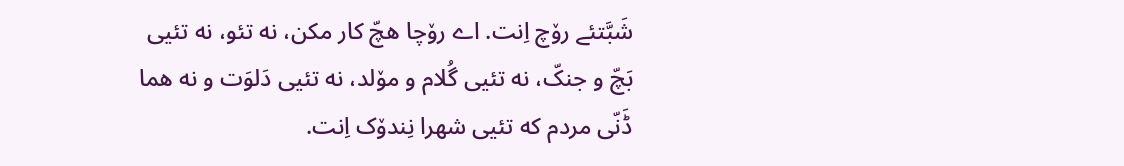شَبَّتئے رۆچ اِنت. اے رۆچا هچّ کار مکن، نه تئو، نه تئیی بَچّ و جنکّ، نه تئیی گُلام و مۆلد، نه تئیی دَلوَت و نه هما ڈَنّی مردم که تئیی شهرا نِندۆک اِنت.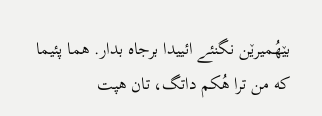بێهُمیرێن نگنئے ائییدا برجاه بدار. هما پئیما که من ترا هُکم داتگ، تان هپت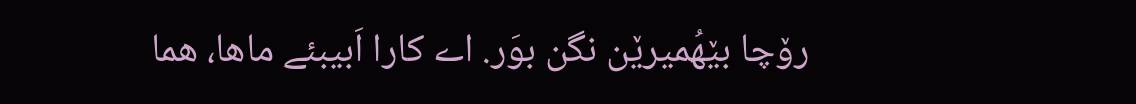رۆچا بێهُمیرێن نگن بوَر. اے کارا اَبیبئے ماها، هما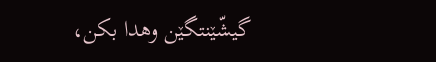گیشّێنتگێن وهدا بکن،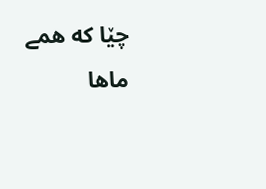چێا که همے ماها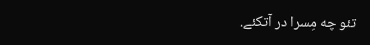تئو چه مِسرا در آتکئے.